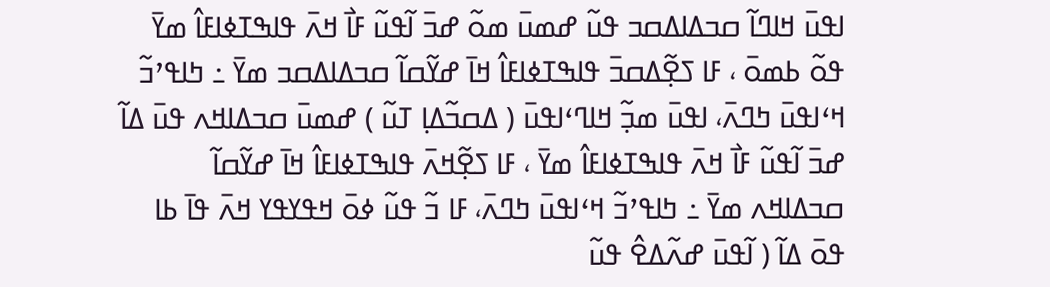ߊߟߎ߫ ߞߊߣߊ߬ ߛߏߡߊߡߛߏ ߟߎ߬ ߝߘߎ߫ ߘߋ߬ ߝߏ߫ ߊ߬ߟߎ߬ ߓߊ߯ ߞߍ߫ ߟߊߒߠߦߊߓߊ߮ ߘߌ߫ ߟߋ߬ ߕߘߋ߫ ، ߓߊ ߖߐ߲߬ߡߛߏ߫ ߟߊߒߠߦߊߓߊ߮ ߞߊ߫ ߝߌ߬ߛߊ߬ ߛߏߡߊߡߛߏ ߘߌ߫ ߸ ߤߊߟߴߏ߬ ߞߵߊߟߎ߫ ߤߣߍ߫، ߊߟߎ߫ ߘߏ߲߬ ߞߊߣߵߊߟߎ߫ ( ߡߛߏ߬ߡߊ߲ ߠߎ߬ ) ߝߘߎ߫ ߛߏߡߊߞߍ ߟߎ߫ ߡߊ߬ ߝߏ߫ ߊ߬ߟߎ߬ ߓߊ߯ ߞߍ߫ ߟߊߒߠߦߊߓߊ߮ ߘߌ߫ ، ߓߊ ߖߐ߲߬ߞߍ߫ ߟߊߒߠߦߊߓߊ߮ ߞߊ߫ ߝߌ߬ߛߊ߬ ߛߏߡߊߞߍ ߘߌ߫ ߸ ߤߊߟߴߏ߬ ߞߵߊߟߎ߫ ߤߣߍ߫، ߓߊ ߏ߬ ߟߎ߬ ߦߋ߫ ߞߟߌߟߌ ߞߍ߫ ߟߊ߫ ߕߊ ߟߋ߫ ߡߊ߬ ( ߊ߬ߟߎ߫ ߝߍ߬ߡߐ߮ ߟߎ߬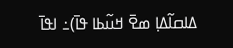ߡߊߛߊ߬ߡߊ߲ ߘߐ߫ ߞߎ߬ߕߊ ߟߊ߫)߸ ߊߟߊ߫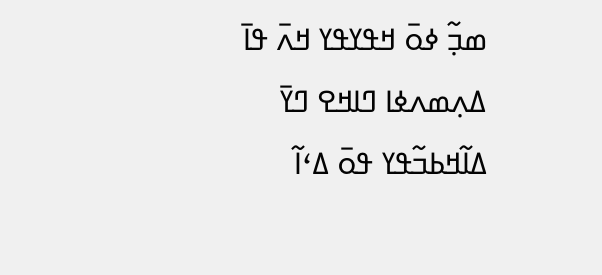ߘߏ߲߬ ߦߋ߫ ߞߟߌߟߌ ߞߍ߫ ߟߊ߫ ߡߍ߲ߘߍߦߊ ߣߊߞߐ ߣߌ߫ ߡߊ߬ߞߕߏ߬ߟߌ ߟߋ߫ ߡߵߊ߬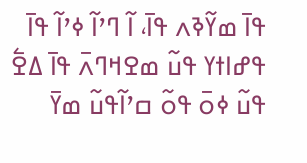ߟߊ߫ ߘߌ߬ߢߍ ߟߊ߫، ߊ߬ ߣߴߊ߬ ߦߴߊ߬ ߟߊ߫ ߟߝߊߙߌ ߟߎ߬ ߘߐߞߣߍ߫ ߟߊ߫ ߡߐ߱ ߟߎ߬ ߦߋ߫ ߟߋ߬ ߛߴߊ߬ߟߎ߬ ߘߌ߫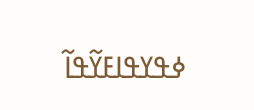ߦߟߌߟߊߓߌ߬ߟߊ߬